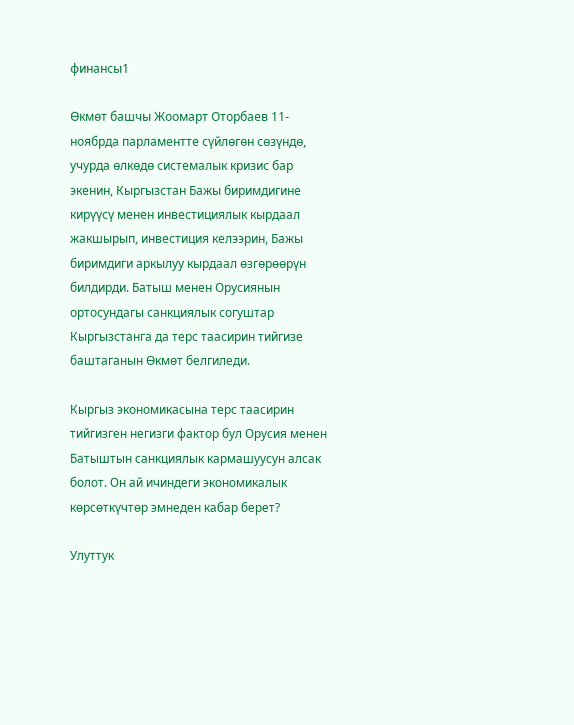финансы1

Өкмөт башчы Жоомарт Оторбаев 11-ноябрда парламентте сүйлөгөн сөзүндө, учурда өлкөдө системалык кризис бар экенин, Кыргызстан Бажы биримдигине кирүүсү менен инвестициялык кырдаал жакшырып, инвестиция келээрин, Бажы биримдиги аркылуу кырдаал өзгөрөөрүн билдирди. Батыш менен Орусиянын ортосундагы санкциялык согуштар Кыргызстанга да терс таасирин тийгизе баштаганын Өкмөт белгиледи.

Кыргыз экономикасына терс таасирин тийгизген негизги фактор бул Орусия менен Батыштын санкциялык кармашуусун алсак болот. Он ай ичиндеги экономикалык көрсөткүчтөр эмнеден кабар берет?

Улуттук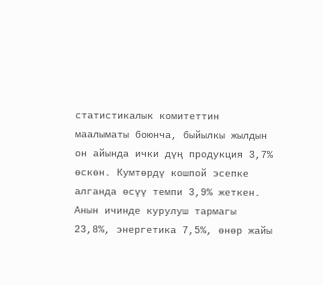статистикалык комитеттин маалыматы боюнча, быйылкы жылдын он айында ички дүң продукция 3,7% өскөн. Кумтөрдү кошпой эсепке алганда өсүү темпи 3,9% жеткен. Анын ичинде курулуш тармагы 23,8%, энергетика 7,5%, өнөр жайы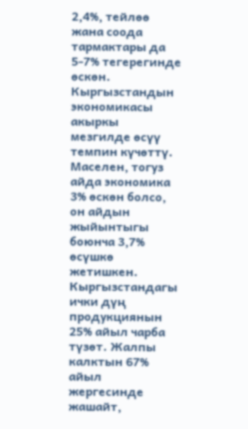2,4%, тейлөө жана соода тармактары да 5-7% тегерегинде өскөн. Кыргызстандын экономикасы акыркы мезгилде өсүү темпин күчөттү. Маселен, тогуз айда экономика 3% өскөн болсо, он айдын жыйынтыгы боюнча 3,7% өсүшкө жетишкен. Кыргызстандагы ички дүң продукциянын 25% айыл чарба түзөт. Жалпы калктын 67% айыл жергесинде жашайт,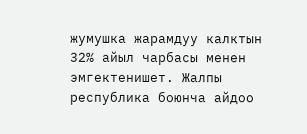жумушка жарамдуу калктын 32% айыл чарбасы менен эмгектенишет. Жалпы республика боюнча айдоо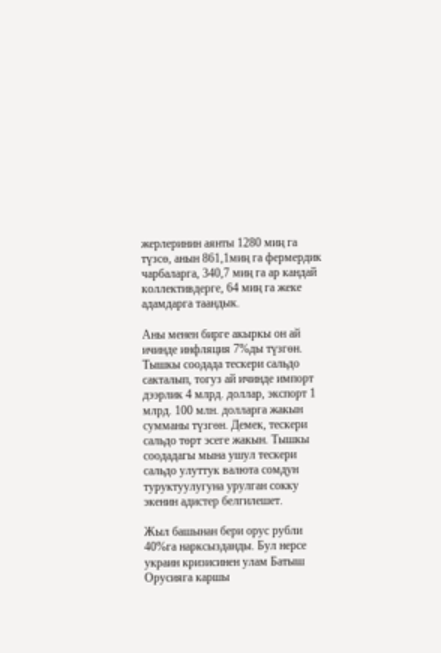жерлеринин аянты 1280 миң га түзсө, анын 861,1миң га фермердик чарбаларга, 340,7 миң га ар кандай коллективдерге, 64 миң га жеке адамдарга таандык.

Аны менен бирге акыркы он ай ичинде инфляция 7%ды түзгөн. Тышкы соодада тескери сальдо сакталып, тогуз ай ичинде импорт дээрлик 4 млрд. доллар, экспорт 1 млрд. 100 млн. долларга жакын сумманы түзгөн. Демек, тескери сальдо төрт эсеге жакын. Тышкы соодадагы мына ушул тескери сальдо улуттук валюта сомдун туруктуулугуна урулган сокку экенин адистер белгилешет.

Жыл башынан бери орус рубли 40%га нарксызданды. Бул нерсе украин кризисинен улам Батыш Орусияга каршы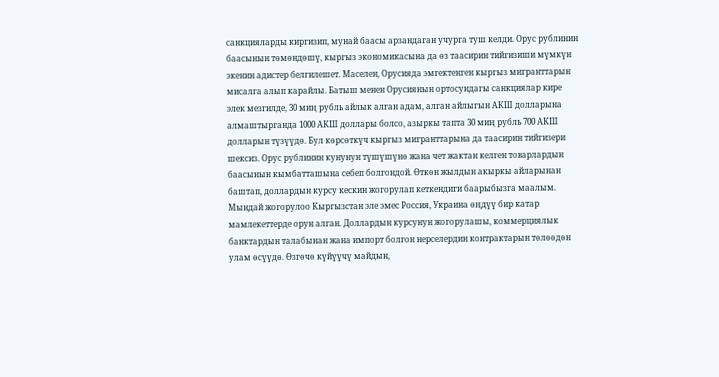санкцияларды киргизип, мунай баасы арзандаган учурга туш келди. Орус рублинин баасынын төмөндөшү, кыргыз экономикасына да өз таасирин тийгизиши мүмкүн экенин адистер белгилешет. Маселен, Орусияда эмгектенген кыргыз мигранттарын мисалга алып карайлы. Батыш менен Орусиянын ортосундагы санкциялар кире элек мезгилде, 30 миң рубль айлык алган адам, алган айлыгын АКШ долларына алмаштырганда 1000 АКШ доллары болсо, азыркы тапта 30 миң рубль 700 АКШ долларын түзүүдө. Бул көрсөткүч кыргыз мигранттарына да таасирин тийгизери шексиз. Орус рублинин кунунун түшүшүнө жана чет жактан келген товарлардын баасынын кымбатташына себеп болгондой. Өткөн жылдын акыркы айларынан баштап, доллардын курсу кескин жогорулап кеткендиги баарыбызга маалым. Мындай жогорулоо Кыргызстан эле эмес Россия, Украина өңдүү бир катар мамлекеттерде орун алган. Доллардын курсунун жогорулашы, коммерциялык банктардын талабынан жана импорт болгон нерселердин контрактарын төлөөдөн улам өсүүдө. Өзгөчө күйүүчү майдын,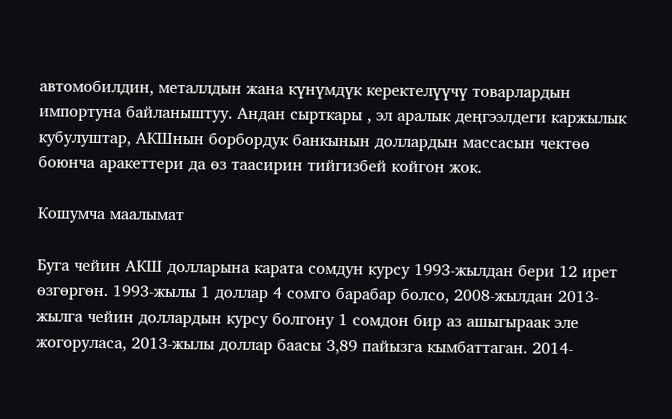автомобилдин, металлдын жана күнүмдүк керектелүүчү товарлардын импортуна байланыштуу. Андан сырткары , эл аралык деңгээлдеги каржылык кубулуштар, АКШнын борбордук банкынын доллардын массасын чектөө боюнча аракеттери да өз таасирин тийгизбей койгон жок.

Кошумча маалымат

Буга чейин АКШ долларына карата сомдун курсу 1993-жылдан бери 12 ирет өзгөргөн. 1993-жылы 1 доллар 4 сомго барабар болсо, 2008-жылдан 2013-жылга чейин доллардын курсу болгону 1 сомдон бир аз ашыгыраак эле жогоруласа, 2013-жылы доллар баасы 3,89 пайызга кымбаттаган. 2014-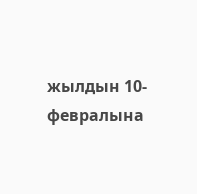жылдын 10-февралына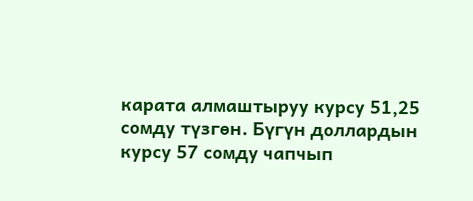карата алмаштыруу курсу 51,25 сомду түзгөн. Бүгүн доллардын курсу 57 сомду чапчып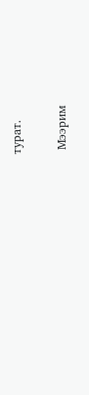турат.

 Мээрим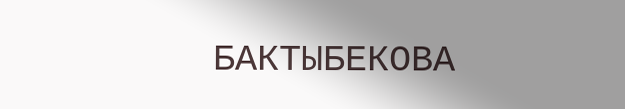БАКТЫБЕКОВА